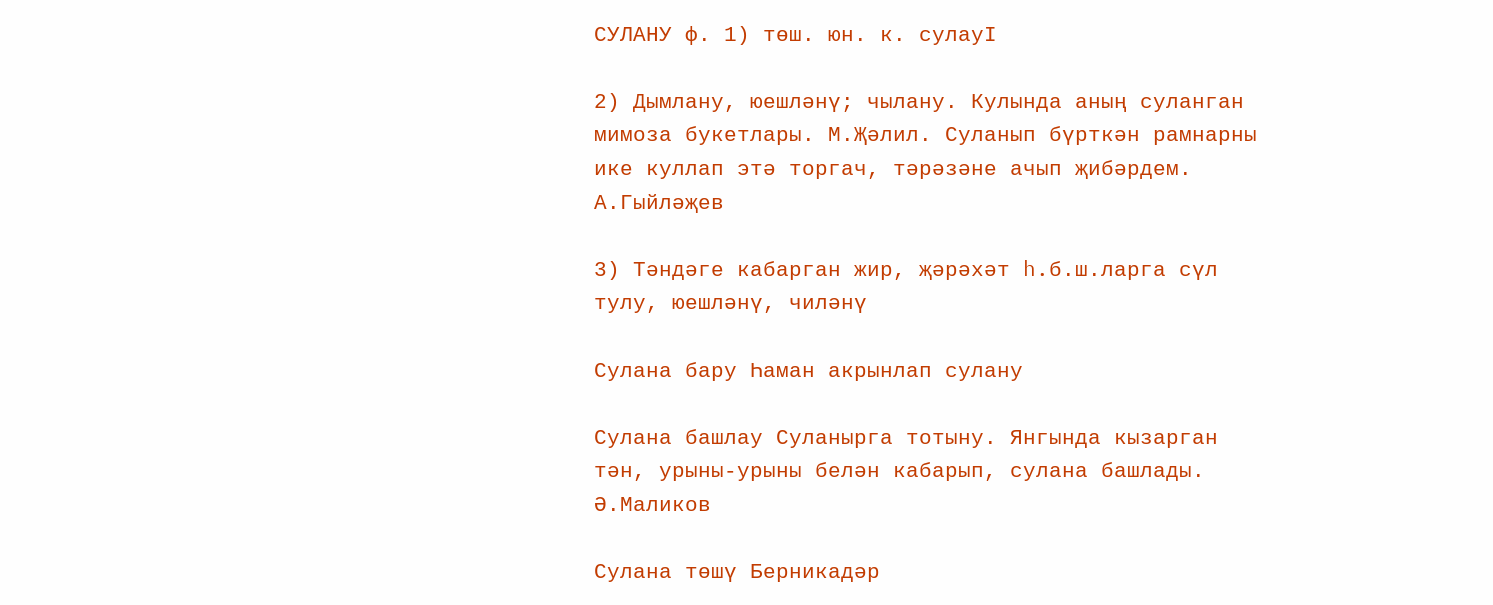СУЛАНУ ф. 1) төш. юн. к. сулауI

2) Дымлану, юешләнү; чылану. Кулында аның суланган мимоза букетлары. М.Җәлил. Суланып бүрткән рамнарны ике куллап этә торгач, тәрәзәне ачып җибәрдем. А.Гыйләҗев

3) Тәндәге кабарган жир, җәрәхәт h.б.ш.ларга сүл тулу, юешләнү, чиләнү

Сулана бару Һаман акрынлап сулану

Сулана башлау Суланырга тотыну. Янгында кызарган тән, урыны-урыны белән кабарып, сулана башлады. Ә.Маликов

Сулана төшү Берникадәр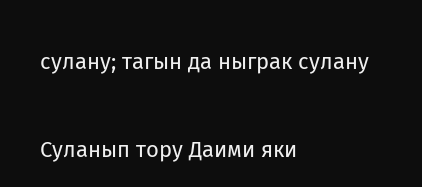сулану; тагын да ныграк сулану

Суланып тору Даими яки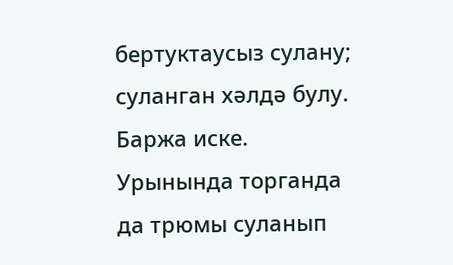бертуктаусыз сулану; суланган хәлдә булу. Баржа иске. Урынында торганда да трюмы суланып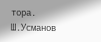тора. Ш.Усманов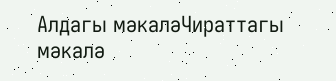Алдагы мәкаләЧираттагы мәкалә